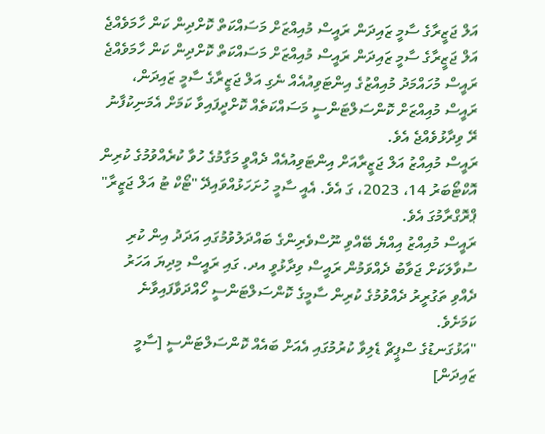އަލް ޖަޒީރާގެ ސާމީ ޒައިދަން ރައީސް މުއިއްޒަށް މަސައްކަތް ކޮށްދިން ކަން ހާމަވެއްޖެ އަލް ޖަޒީރާގެ ސާމީ ޒައިދަން ރައީސް މުއިއްޒަށް މަސައްކަތް ކޮށްދިން ކަން ހާމަވެއްޖެ
ރައީސް މުހައްމަދު މުއިއްޒުގެ އިންޓަވިއުއެއް ނެގި އަލް ޖަޒީރާގެ ސާމީ ޒައިދަން، ރައީސް މުއިއްޒަށް ކޮންސަލްޓަންސީ މަސައްކަތެއް ކޮށްދީފައިވާ ކަމަށް އެމަނިކުފާނު ރޭ ވިދާޅުވެއްޖެ އެވެ.
ރައީސް މުއިއްޒު އަލް ޖަޒީރާއަށް އިންޓަވިއުއެއް ދެއްވީ މަގާމުގެ ހުވާ ކުރެއްވުމުގެ ކުރިން އޮކްޓޯބަރު 14، 2023، ގަ އެވެ. އެއީ ސާމީ ހުށަހަޅުއްވައިދޭ "ޓޯކް ޓު އަލް ޖަޒީރާ" ޕްރޮގްރާމުގަ އެވެ.
ރައީސް މުއިއްޒު އިއްޔެ ބޭއްވި ނޫސްވެރިންގެ ބައްދަލުވުމުގައި އަދަދު އިން ކުރި ސުވާލަކަށް ޖަވާބު ދެއްވަމުން ރައީސް ވިދާޅުވީ އދ. ގައި ރައީސް މިދިޔަ އަހަރު ދެއްވި ތަގުރީރު ދެއްވުމުގެ ކުރިން ސާމީގެ ކޮންސަލްޓަންސީ ހޯއްދަވާފައިވާނެ ކަމަށެވެ.
"އަޅުގަނޑުގެ ސްޕީޗް ޑެލިވާ ކުރުމުގައި އެއަށް ބައެއް ކޮންސަލްޓަންސީ [ސާމީ ޒައިދަން]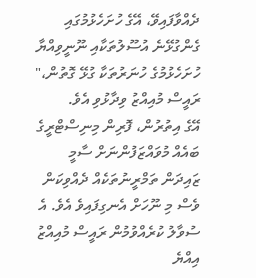ދެއްވާފައިވޭ، އޭގެ ހުށަހެޅުމުގައި ގެންގުޅޭނެ އުސޫލުތަކާއި ނޫނީވިއްޔާ ހުށަހެޅުމުގެ ހުނަރުތަކާ ގުޅޭ ގޮތުން،" ރައީސް މުއިއްޒު ވިދާޅުވި އެވެ.
އޭގެ އިތުރުން، ފޮރިން މިނިސްޓްރީގެ ބައެއް މުވައްޒަފުންނަށް ސާމީ ޒައިދަން ތަމްރީނުތަކެއް ދެއްވިކަން ވެސް މި ނޫހަށް އެނގިފައިވެ އެވެ. އެ ސުވާލު ކުރެއްވުމުން ރައީސް މުއިއްޒު އިއްޔެ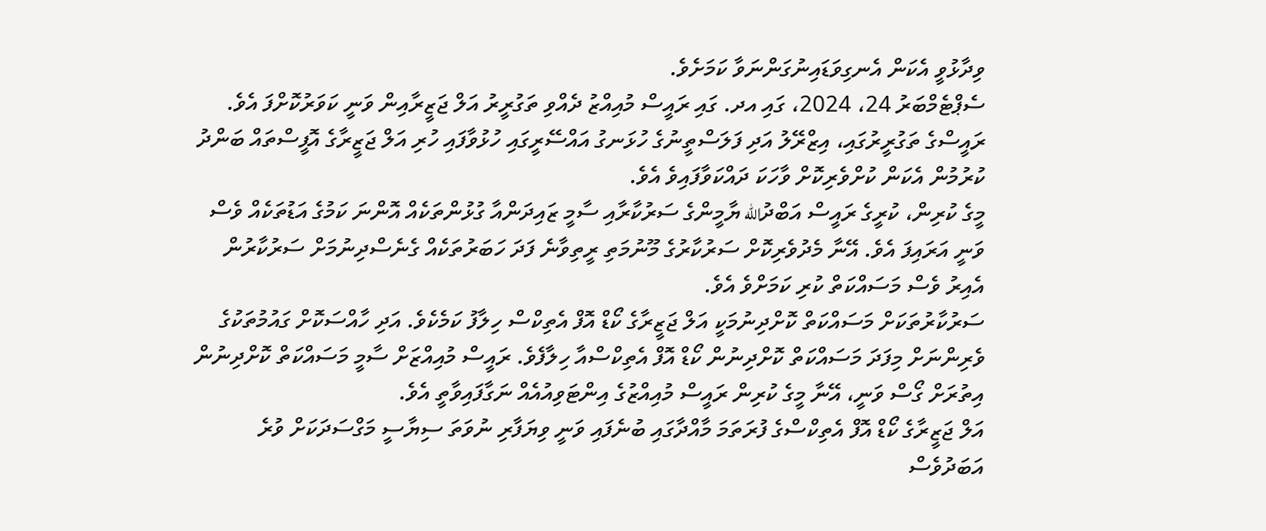ވިދާޅުވީ އެކަން އެނގިވަޑައިނުގަންނަވާ ކަމަށެވެ.
ސެޕްޓެމްބަރު 24، 2024، ގައި އދ. ގައި ރައީސް މުއިއްޒު ދެއްވި ތަގުރީރު އަލް ޖަޒީރާއިން ވަނީ ކަވަރުކޮށްފަ އެވެ. ރައީސްގެ ތަގުރީރުގައި، އިޒްރޭލު އަދި ފަލަސްތީނުގެ ހުޅަނގު އައްސޭރީގައި ހުޅުވާފައި ހުރި އަލް ޖަޒީރާގެ އޮފީސްތައް ބަންދު ކުރުމުން އެކަން ކުށްވެރިކޮށް ވާހަކަ ދައްކަވާފައިވެ އެވެ.
މީގެ ކުރިން، ކުރީގެ ރައީސް އަބްދުالله ޔާމީންގެ ސަރުކާރާއި ސާމީ ޒައިދަންއާ ގުޅުންތަކެއް އޮންނަ ކަމުގެ އަޑުތަކެއް ވެސް ވަނީ އަރައިފަ އެވެ. އޭނާ މެދުވެރިކޮށް ސަރުކާރުގެ މޫނުމަތި ރީތިވާނެ ފަދަ ހަބަރުތަކެއް ގެނެސްދިނުމަށް ސަރުކާރުން އެއިރު ވެސް މަސައްކަތް ކުރި ކަމަށްވެ އެވެ.
ސަރުކާރުތަކަށް މަސައްކަތް ކޮށްދިނުމަކީ އަލް ޖަޒީރާގެ ކޯޑް އޮފް އެތިކްސް ހިލާފު ކަމެކެވެ. އަދި ހާއްސަކޮށް ގައުމުތަކުގެ ވެރިންނަށް މިފަދަ މަސައްކަތް ކޮށްދިނުން ކޯޑް އޮފް އެތިކްސްއާ ހިލާފެވެ. ރައީސް މުއިއްޒަށް ސާމީ މަސައްކަތް ކޮށްދިނުން އިތުރަށް ގޯސް ވަނީ، އޭނާ މީގެ ކުރިން ރައީސް މުއިއްޒުގެ އިންޓަވިއުއެއް ނަގާފައިވާތީ އެވެ.
އަލް ޖަޒީރާގެ ކޯޑް އޮފް އެތިކްސްގެ ފުރަތަމަ މާއްދާގައި ބުނެފައި ވަނީ ވިޔަފާރި ނުވަތަ ސިޔާސީ މަގްސަދަކަށް ވުރެ އަބަދުވެސް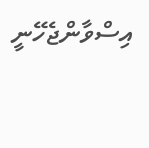އިސްވާންޖެހޭނީ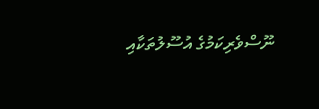ނޫސްވެރިކަމުގެ އުސޫލުތަކާއި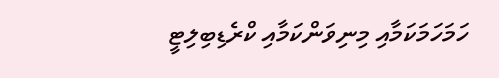ހަމަހަމަކަމާއި މިނިވަންކަމާއި ކްރެޑިބިލިޓީ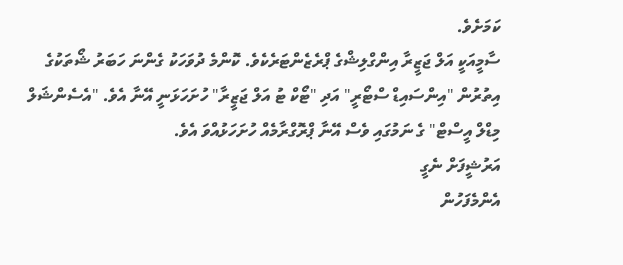ކަމަށެވެ.
ސާމީއަކީ އަލް ޖަޒީރާ އިންގްލިޝްގެ ޕްރެޒެންޓަރެކެވެ. ކޮންމެ ދުވަހަކު ގެންނަ ހަބަރު ޝޯތަކުގެ އިތުރުން "އިންސައިޑް ސްޓޯރީ" އަދި "ޓޯކް ޓު އަލް ޖަޒީރާ" ހުށަހަޅަނީ އޭނާ އެވެ. "އެސެންޝަލް މިޑްލް އީސްޓް" ގެ ނަމުގައި ވެސް އޭނާ ޕްރޮގްރާމެއް ހުށަހަޅުއްވަ އެވެ.
އަރުޝީފަށް ނެގީ
އެންމެފަހުން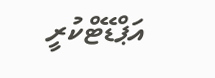އަޕްޑޭޓްކުރީ